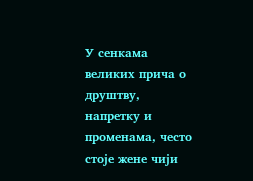У сенкама великих прича о друштву, напретку и променама, често стоје жене чији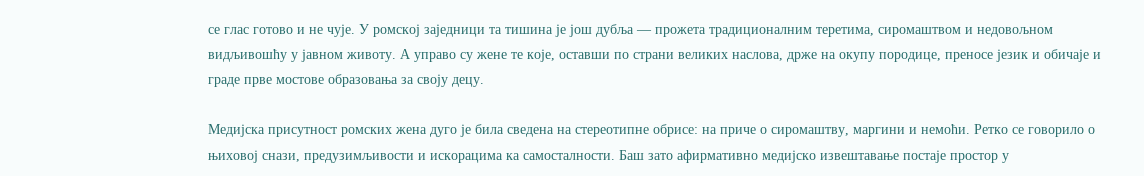се глас готово и не чује. У ромској заједници та тишина је још дубља — прожета традиционалним теретима, сиромаштвом и недовољном видљивошћу у јавном животу. А управо су жене те које, оставши по страни великих наслова, држе на окупу породице, преносе језик и обичаје и граде прве мостове образовања за своју децу.

Медијска присутност ромских жена дуго је била сведена на стереотипне обрисе: на приче о сиромаштву, маргини и немоћи. Ретко се говорило о њиховој снази, предузимљивости и искорацима ка самосталности. Баш зато афирмативно медијско извештавање постаје простор у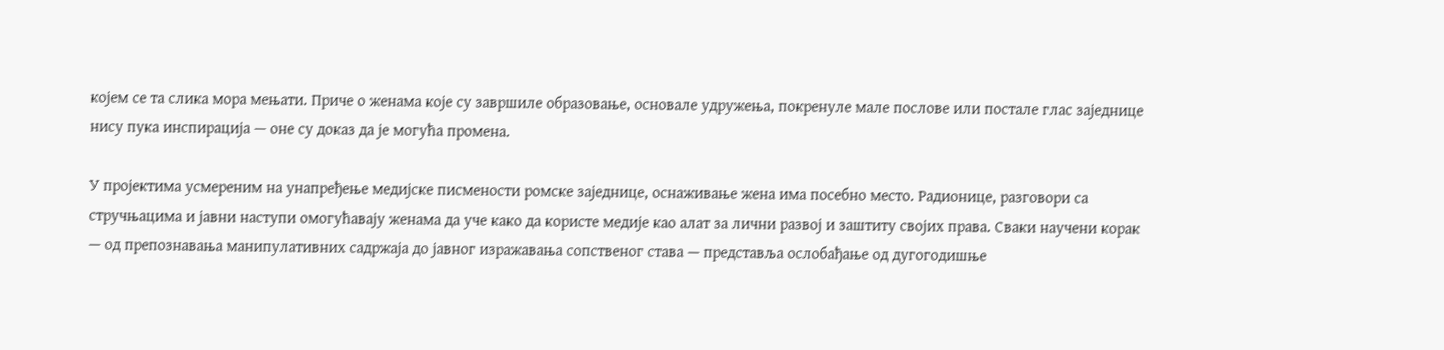којем се та слика мора мењати. Приче о женама које су завршиле образовање, основале удружења, покренуле мале послове или постале глас заједнице нису пука инспирација — оне су доказ да је могућа промена.

У пројектима усмереним на унапређење медијске писмености ромске заједнице, оснаживање жена има посебно место. Радионице, разговори са стручњацима и јавни наступи омогућавају женама да уче како да користе медије као алат за лични развој и заштиту својих права. Сваки научени корак — од препознавања манипулативних садржаја до јавног изражавања сопственог става — представља ослобађање од дугогодишње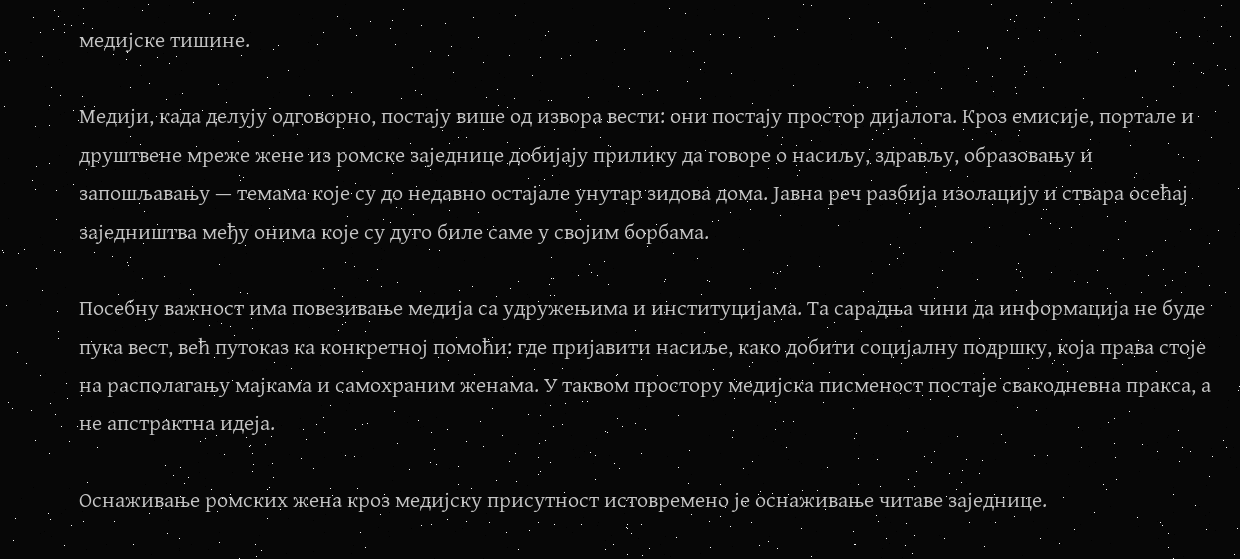медијске тишине.

Медији, када делују одговорно, постају више од извора вести: они постају простор дијалога. Кроз емисије, портале и друштвене мреже жене из ромске заједнице добијају прилику да говоре о насиљу, здрављу, образовању и запошљавању — темама које су до недавно остајале унутар зидова дома. Јавна реч разбија изолацију и ствара осећај заједништва међу онима које су дуго биле саме у својим борбама.

Посебну важност има повезивање медија са удружењима и институцијама. Та сарадња чини да информација не буде пука вест, већ путоказ ка конкретној помоћи: где пријавити насиље, како добити социјалну подршку, која права стоје на располагању мајкама и самохраним женама. У таквом простору медијска писменост постаје свакодневна пракса, а не апстрактна идеја.

Оснаживање ромских жена кроз медијску присутност истовремено је оснаживање читаве заједнице.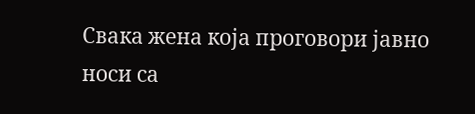Свака жена која проговори јавно носи са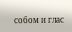собом и глас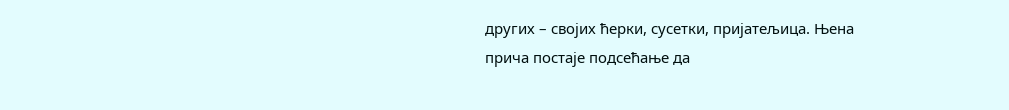других – својих ћерки, сусетки, пријатељица. Њена прича постаје подсећање да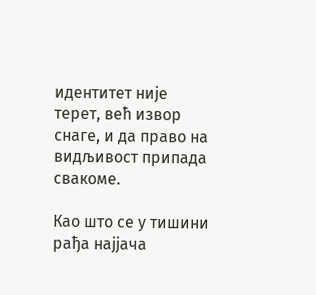идентитет није терет, већ извор снаге, и да право на видљивост припада свакоме.

Као што се у тишини рађа најјача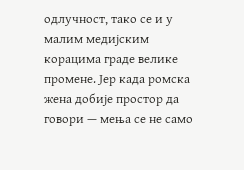одлучност, тако се и у малим медијским корацима граде велике промене. Јер када ромска жена добије простор да говори — мења се не само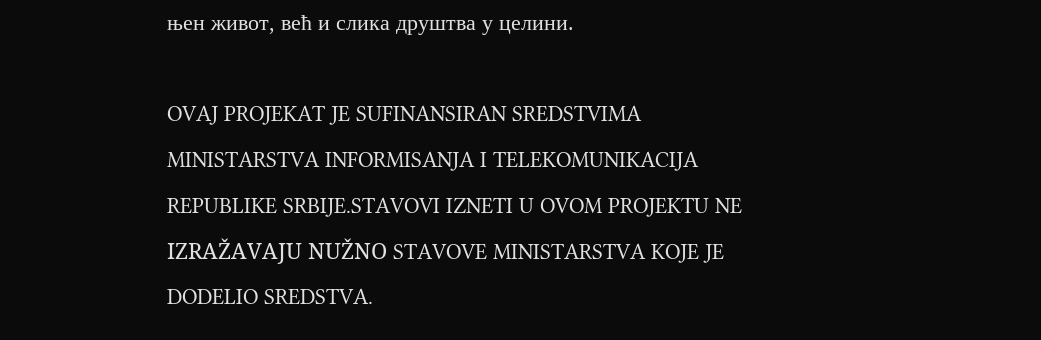њен живот, већ и слика друштва у целини.

OVAJ PROJEKAT JE SUFINANSIRAN SREDSTVIMA MINISTARSTVA INFORMISANJA I TELEKOMUNIKACIJA REPUBLIKE SRBIJE.STAVOVI IZNETI U OVOM PROJEKTU NE IZRAŽAVAJU NUŽNO STAVOVE MINISTARSTVA KOJE JE DODELIO SREDSTVA.